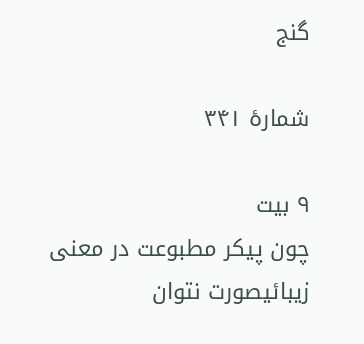گنج

شمارهٔ ۳۴۱

۹ بیت
چون پیکر مطبوعت در معنی زیبائیصورت نتوان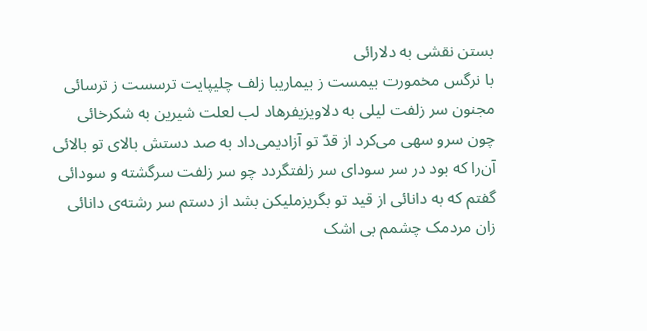بستن نقشی به دلارائی
با نرگس مخمورت بیمست ز بیماریبا زلف چلیپایت ترسست ز ترسائی
مجنون سر زلفت لیلی به دلاویزیفرهاد لب لعلت شیرین به شکرخائی
چون سرو سهی می‌کرد از قدّ تو آزادیمی‌داد به صد دستش بالای تو بالائی
آن‌را که بود در سر سودای سر زلفتگردد چو سر زلفت سرگشته و سودائی
گفتم که به دانائی از قید تو بگریزملیکن بشد از دستم سر رشته‌ی دانائی
زان مردمک چشمم بی اشک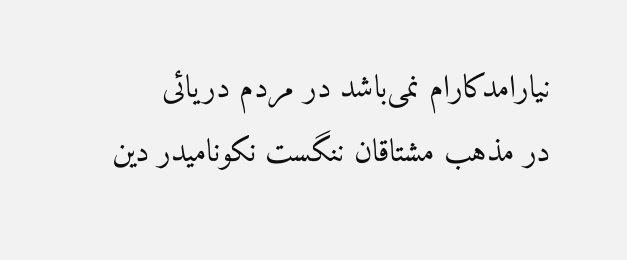نیارامدکارام نمی‌باشد در مردم دریائی
در مذهب مشتاقان ننگست نکونامیدر دین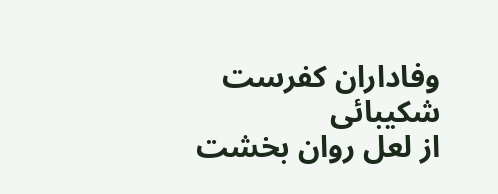وفاداران کفرست شکیبائی
از لعل روان بخشت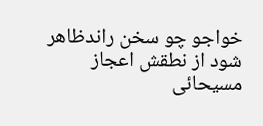خواجو چو سخن راندظاهر شود از نطقش اعجاز مسیحائی